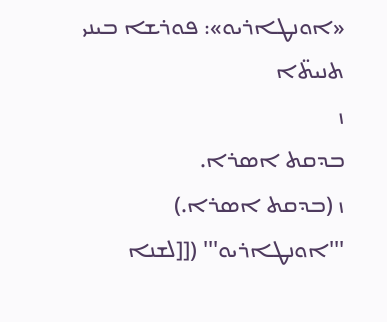«ܐܘܢܛܐܪܝܘ»: ܦܘܪܫܐ ܒܝܢܝ ܬܢܝܬ̈ܐ
ܙ
ܒܕܩܬ ܐܣܪܐ.
ܙ (ܒܕܩܬ ܐܣܪܐ.)
'''ܐܘܢܛܐܪܝܘ''' ([[ܠܫܢܐ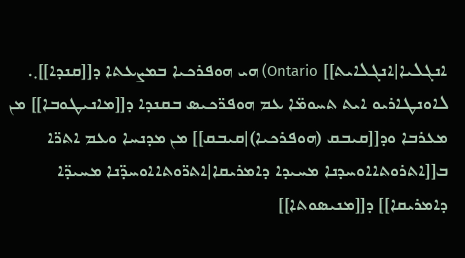ܐܢܓܠܝܐ|ܐܢܓܠܐܝܬ]] Ontario) ܗܝ ܗܘܦܪܟܝܐ ܒܡܨܥܬܐ ܕ[[ܩܢܕܐ]]܂. ܠܐܘܢܛܐܪܝܘ ܐܝܬ ܬܚܘܡ̈ܐ ܥܡ ܗܘܦܪ̈ܟܝܣ ܒܩܢܕܐ ܕ[[ܡܐܢܝܛܘܒܐ]] ܡܢ ܡܥܪܒܐ ܘܕ[[ܩܝܒܩ (ܗܘܦܪܟܝܐ)|ܩܝܒܩ]] ܡܢ ܡܕܢܚܐ ܘܥܡ ܐܬܪ̈ܐ ܒ[[ܐܬܪܘܬܐܐܘܚܕܢܐ ܡܚܝܕܐ ܕܐܡܪܝܩܐ|ܐܬܪ̈ܘܬܐܐܘܚܕ̈ܢܐ ܡܚܝܕ̈ܐ ܕܐܡܪܝܩܐ]] ܕ[[ܡܢܝܣܘܬܐ]]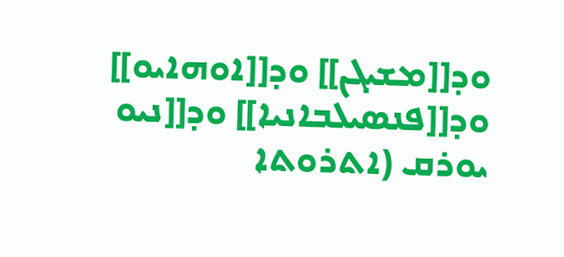ܘܕ[[ܡܫܝܓܢ]] ܘܕ[[ܐܘܗܐܝܘ]] ܘܕ[[ܦܢܣܝܠܒܐܢܝܐ]] ܘܕ[[ܢܝܘ ܝܘܪܩ (ܐܬܪܘܬܐ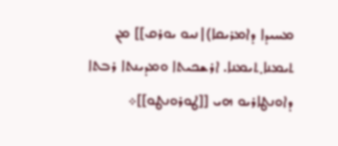ܡܚܝܕܐ ܕܐܡܪܝܩܐ)|ܢܝܘ ܝܘܪܩ]] ܡܢ ܬܝܡܢܐ܂ܬܝܡܢܐ. ܐܪܫܟܝܬܐ ܘܡܕܝܢܬܐ ܪܒܬܐ ܕܐܘܢܛܐܪܝܘ ܗܝ [[ܛܘܪܘܢܛܘ]]܀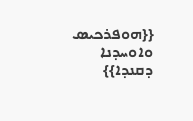{{ܗܘܦܪܟܝܣ ܘܐܘܚܕܢܐ ܕܩܢܕܐ}}